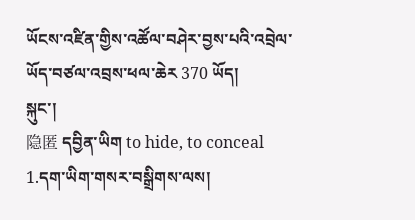ཡོངས་འཛིན་གྱིས་འཚོལ་བཤེར་བྱས་པའི་འབྲེལ་ཡོད་བཙལ་འབྲས་ཕལ་ཆེར 370 ཡོད།
སྐུང་།
隐匿 དབྱིན་ཡིག to hide, to conceal 1.དག་ཡིག་གསར་བསྒྲིགས་ལས།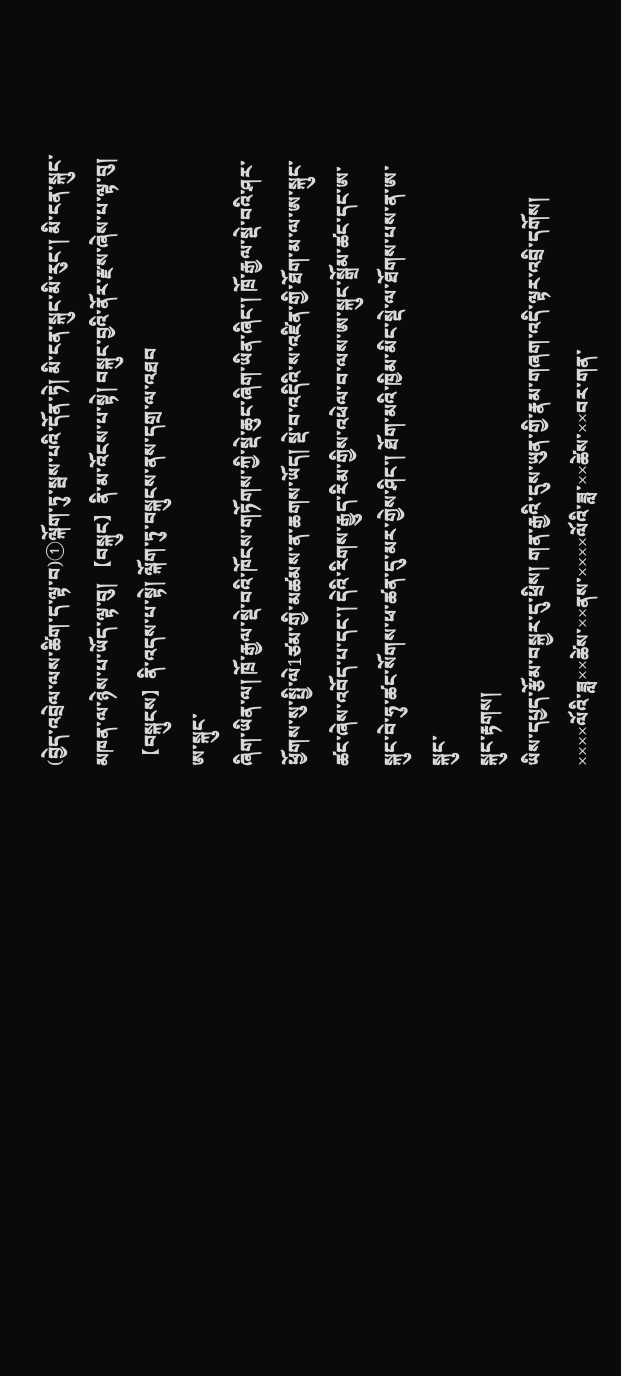(བྱེད་འབྲེལ་ལས་ཚིག་ད་ལྟ་བ)①ལྐོག་ཏུ་སྦས་པའི་དོན་ཏེ། མི་ངན་སྐུང་མི་རུང་། མི་ངན་སྐུང་མཁན་ལ་ཉེས་པ་ཡོད་ལྟ་བུ། 【བསྐུང】ནི་མ་འོངས་པ་སྟེ། བསྐུང་བྱའི་ནོར་རྫས་ཞེས་པ་ལྟ་བུ། 【བསྐུངས】ནི་འདས་པ་སྟེ། ལྐོག་ཏུ་བསྐུངས་ནས་དགྲ་ལ་འཐབ
ཨ་སྐུང་
ཞིག་ཡིན་ལ། ཁྲོ་རྒྱལ་སྡེ་བའི་ཁོངས་གཏོགས་ཀྱི་སྡེ་ཆུང་ཞིག་ཡིན་ཞིང་། ཁྲོ་རྒྱལ་སྡེ་བའི་ཤར་ཕྱོགས་སུ་སྤྱི་ལེ1ཙམ་གྱི་མཚམས་ན་ཆགས་ཡོད། སྡེ་བ་འདིའི་ས་འཛིན་གྱི་ཐོག་མ་ལ་ཨ་སྐུང་ཚང་ཞེས་འབོད་པ་དང་། དེའི་རིགས་རྒྱུད་རིམ་གྱིས་འཕེལ་བ་ལས་ཨ་སྐུང་སྒྲོམ་ཚང་དང་ཨ་སྐུང་བེ་ཧུ་ཚང་སོགས་ཕ་ཚན་དུ་མར་གྱེས་ཤིང་། ཐོག་མའི་ཁྱིམ་མིང་སྡེ་ལ་ཐོགས་པས་ན་ཨ་སྐུང་
སྐུང་རྟགས།
ཡིས་དཔྱད་རྩོམ་བསྐྱར་དུ་ཕྲིས། གན་རྒྱའི་དུས་ཡུན་གྱི་རྣམ་གཞག་འདི་ལྟར་འབྲི་དགོས། ××××ལོའི་ཟླ××ཚེས་××ནས་××××ལོའི་ཟླ་××ཚེས་××བར་གན་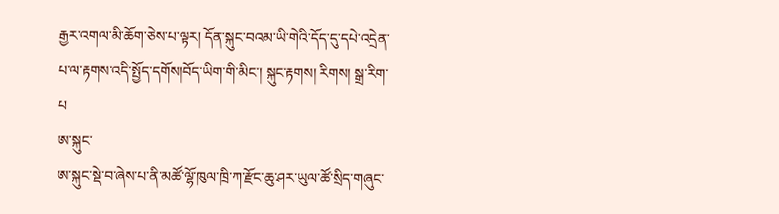རྒྱར་འགལ་མི་ཆོག་ཅེས་པ་ལྟར། དོན་སྐུང་བའམ་ཡི་གེའི་དོད་དུ་དཔེ་འདྲེན་པ་ལ་རྟགས་འདི་སྤྱོད་དགོས།བོད་ཡིག་གི་མིང་། སྐུང་རྟགས། རིགས། སྒྲ་རིག་པ
ཨ་སྐུང་
ཨ་སྐུང་སྡེ་བ་ཞེས་པ་ནི་མཚོ་ལྷོ་ཁུལ་ཁྲི་ཀ་རྫོང་ཆུ་ཤར་ཡུལ་ཚོ་སྲིད་གཞུང་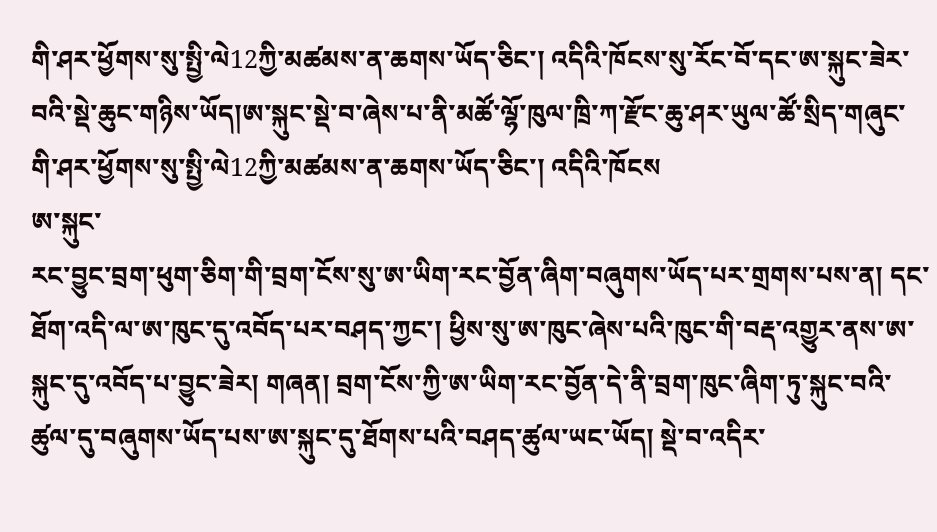གི་ཤར་ཕྱོགས་སུ་སྤྱི་ལེ12ཀྱི་མཚམས་ན་ཆགས་ཡོད་ཅིང་། འདིའི་ཁོངས་སུ་རོང་བོ་དང་ཨ་སྐུང་ཟེར་བའི་སྡེ་ཆུང་གཉིས་ཡོད།ཨ་སྐུང་སྡེ་བ་ཞེས་པ་ནི་མཚོ་ལྷོ་ཁུལ་ཁྲི་ཀ་རྫོང་ཆུ་ཤར་ཡུལ་ཚོ་སྲིད་གཞུང་གི་ཤར་ཕྱོགས་སུ་སྤྱི་ལེ12ཀྱི་མཚམས་ན་ཆགས་ཡོད་ཅིང་། འདིའི་ཁོངས
ཨ་སྐུང་
རང་བྱུང་བྲག་ཕུག་ཅིག་གི་བྲག་ངོས་སུ་ཨ་ཡིག་རང་བྱོན་ཞིག་བཞུགས་ཡོད་པར་གྲགས་པས་ན། དང་ཐོག་འདི་ལ་ཨ་ཁུང་དུ་འབོད་པར་བཤད་ཀྱང་། ཕྱིས་སུ་ཨ་ཁུང་ཞེས་པའི་ཁུང་གི་བརྡ་འགྱུར་ནས་ཨ་སྐུང་དུ་འབོད་པ་བྱུང་ཟེར། གཞན། བྲག་ངོས་ཀྱི་ཨ་ཡིག་རང་བྱོན་དེ་ནི་བྲག་ཁུང་ཞིག་ཏུ་སྐུང་བའི་ཚུལ་དུ་བཞུགས་ཡོད་པས་ཨ་སྐུང་དུ་ཐོགས་པའི་བཤད་ཚུལ་ཡང་ཡོད། སྡེ་བ་འདིར་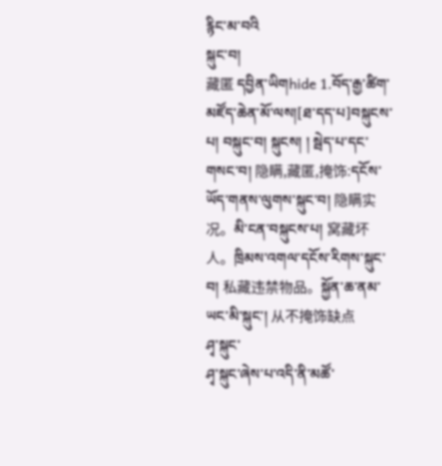རྙིང་མ་བའི
སྐུང་བ།
藏匿 དབྱིན་ཡིགhide 1.བོད་རྒྱ་ཚིག་མཛོད་ཆེན་མོ་ལས།[ཐ་དད་པ]བསྐུངས་པ། བསྐུང་བ། སྐུངས། ། སྦེད་པ་དང་གསང་བ། 隐瞒,藏匿,掩饰:དངོས་ཡོད་གནས་ལུགས་སྐུང་བ། 隐瞒实况。མི་ངན་བསྐུངས་པ། 窝藏坏人。ཁྲིམས་འགལ་དངོས་རིགས་སྐུང་བ། 私藏违禁物品。སྐྱོན་ཆ་ནམ་ཡང་མི་སྐུང་། 从不掩饰缺点
ཤྭ་སྐུང་
ཤྭ་སྐུང་ཞེས་པ་འདི་ནི་མཚོ་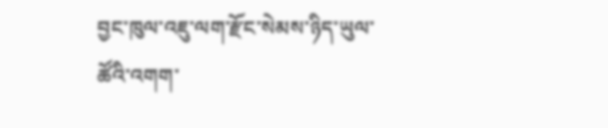བྱང་ཁུལ་འཇུ་ལག་རྫོང་སེམས་ཉིད་ཡུལ་ཚོའི་འགག་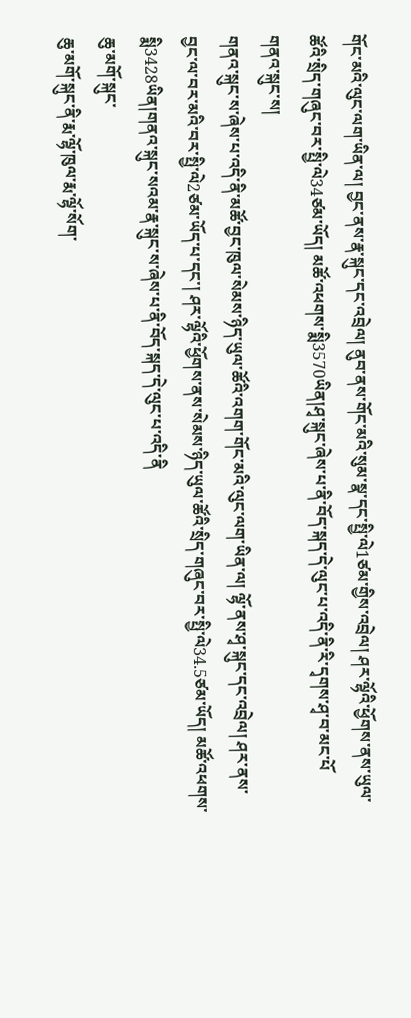གོང་མའི་ལུང་ལག་ཡིན་ལ། བྱང་ནས་རྣ་སྐུང་དང་འབྲེལ། ནུབ་ནས་གོང་མའི་སུམ་སྣ་དང་སྤྱི་ལེ1ཙམ་གྱིས་འབྲེལ། ཤར་ལྷོའི་ཕྱོགས་ནས་ཡུལ་ཚོའི་སྲིད་གཞུང་བར་སྤྱི་ལེ34ཙམ་ཡོད། མཚོ་འཕགས་སྨི3570ཡིན།ཤྭ་སྐུང་ཞེས་པ་ནི་བོད་སྐད་དེ་ལུང་པ་འདི་ནི་རི་དྭགས་ཤྭ་བ་མང་པོ
གནའ་སྐུང་ས།
གནའ་སྐུང་ས་ཞེས་པ་འདི་ནི་མཚོ་བྱང་ཁུལ་སེམས་ཉིད་ཡུལ་ཚོའི་འགག་གོང་མའི་ལུང་ལག་ཡིན་ལ། ལྷོ་ནས་ཤྭ་སྐུང་དང་འབྲེལ། ཤར་ནས་བྱང་ལ་བར་མའི་བར་སྤྱི་ལེ2ཙམ་ཡོད་པ་དང་། ཤར་ལྷོའི་ཕྱོགས་ནས་སེམས་ཉིད་ཡུལ་ཚོའི་སྲིད་གཞུང་བར་སྤྱི་ལེ34.5ཙམ་ཡོད། མཚོ་འཕགས་སྨི3428ཡིན།གནའ་སྐུང་སའམ་རྣ་སྐུང་ས་ཞེས་པ་ནི་བོད་སྐད་དེ་ལུང་པ་འདི་ནི
ཆུ་མགོ་སྐུང་
ཆུ་མགོ་སྐུང་ནི་རྨ་ལྷོ་ཁུལ་རྨ་ལྷོ་སོག་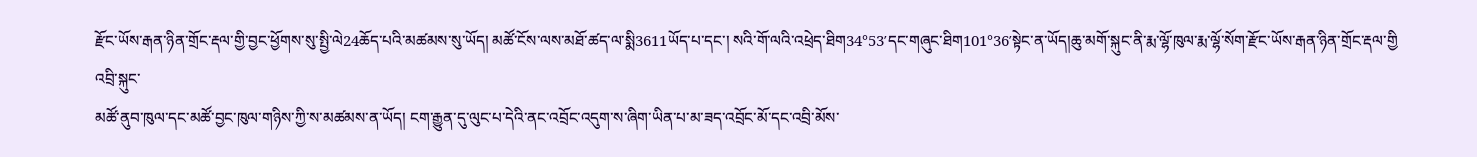རྫོང་ཡོས་རྒན་ཉིན་གྲོང་རྡལ་གྱི་བྱང་ཕྱོགས་སུ་སྤྱི་ལེ24ཆོད་པའི་མཚམས་སུ་ཡོད། མཚོ་ངོས་ལས་མཐོ་ཚད་ལ་སྨི3611ཡོད་པ་དང་། སའི་གོ་ལའི་འཕྲེད་ཐིག34°53′དང་གཞུང་ཐིག101°36′སྟེང་ན་ཡོད།ཆུ་མགོ་སྐུང་ནི་རྨ་ལྷོ་ཁུལ་རྨ་ལྷོ་སོག་རྫོང་ཡོས་རྒན་ཉིན་གྲོང་རྡལ་གྱི
འབྲི་སྐུང་
མཚོ་ནུབ་ཁུལ་དང་མཚོ་བྱང་ཁུལ་གཉིས་ཀྱི་ས་མཚམས་ན་ཡོད། ངག་རྒྱུན་དུ་ལུང་པ་དེའི་ནང་འབྲོང་འདུག་ས་ཞིག་ཡིན་པ་མ་ཟད་འབྲོང་མོ་དང་འབྲི་མོས་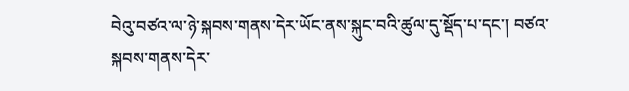བེའུ་བཙའ་ལ་ཉེ་སྐབས་གནས་དེར་ཡོང་ནས་སྐུང་བའི་ཚུལ་དུ་སྡོད་པ་དང་། བཙའ་སྐབས་གནས་དེར་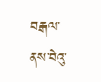བརྒལ་ནས་བེའུ་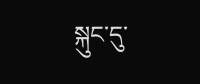སྐུང་དུ་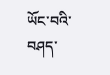ཡོང་བའི་བཤད་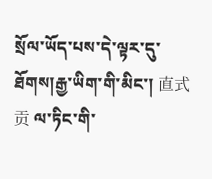སྲོལ་ཡོད་པས་དེ་ལྟར་དུ་ཐོགས།རྒྱ་ཡིག་གི་མིང་། 直式贡 ལ་ཏིང་གི་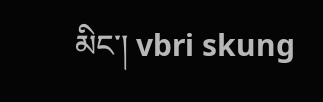མིང་། vbri skung